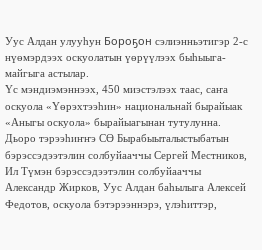Уус Алдан улууһун Бороҕон сэлиэнньэтигэр 2-с нүөмэрдээх оскуолатын үөрүүлээх быһыыга-майгыга астылар.
Үс мэндиэмэннээх, 450 миэстэлээх таас, саҥа оскуола «Үөрэхтээһин» национальнай бырайыак «Аныгы оскуола» бырайыагынан тутулунна. Дьоро тэрээһиҥҥэ СӨ Бырабыыталыстыбатын бэрэссэдээтэлин солбуйааччы Сергей Местников, Ил Түмэн бэрэссэдээтэлин солбуйааччы Александр Жирков, Уус Алдан баһылыга Алексей Федотов, оскуола бэтэрээннэрэ, үлэһиттэр,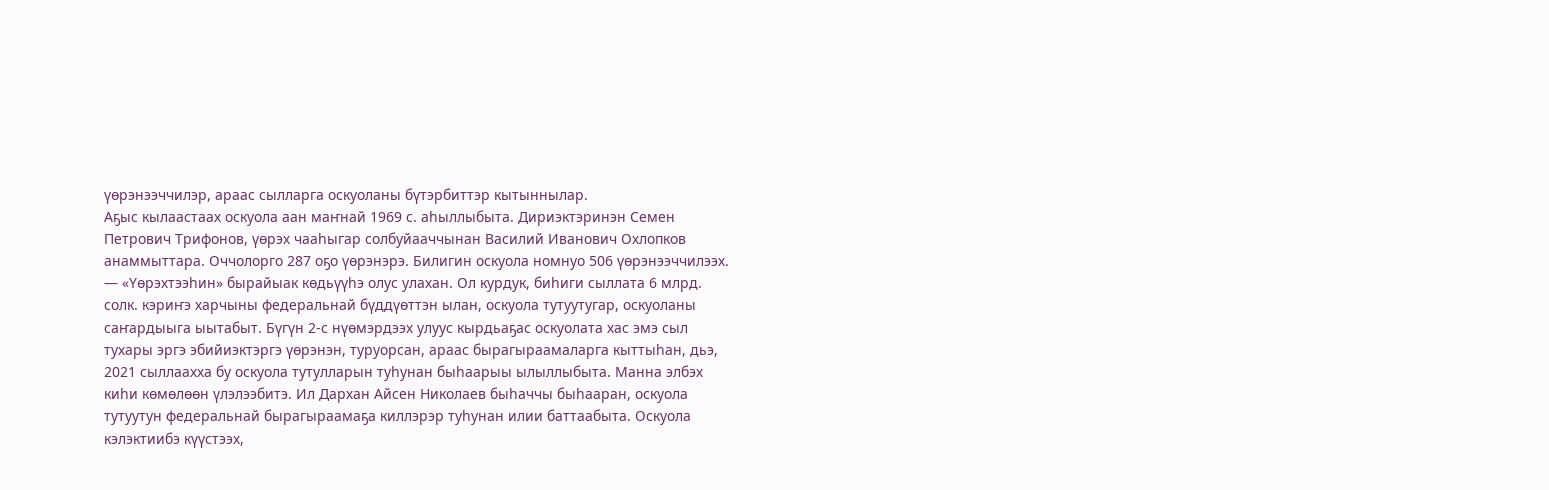үөрэнээччилэр, араас сылларга оскуоланы бүтэрбиттэр кытыннылар.
Аҕыс кылаастаах оскуола аан маҥнай 1969 с. аһыллыбыта. Дириэктэринэн Семен Петрович Трифонов, үөрэх чааһыгар солбуйааччынан Василий Иванович Охлопков анаммыттара. Оччолорго 287 оҕо үөрэнэрэ. Билигин оскуола номнуо 506 үөрэнээччилээх.
— «Үөрэхтээһин» бырайыак көдьүүһэ олус улахан. Ол курдук, биһиги сыллата 6 млрд. солк. кэриҥэ харчыны федеральнай бүддүөттэн ылан, оскуола тутуутугар, оскуоланы саҥардыыга ыытабыт. Бүгүн 2-с нүөмэрдээх улуус кырдьаҕас оскуолата хас эмэ сыл тухары эргэ эбийиэктэргэ үөрэнэн, туруорсан, араас бырагыраамаларга кыттыһан, дьэ, 2021 сыллаахха бу оскуола тутулларын туһунан быһаарыы ылыллыбыта. Манна элбэх киһи көмөлөөн үлэлээбитэ. Ил Дархан Айсен Николаев быһаччы быһааран, оскуола тутуутун федеральнай бырагыраамаҕа киллэрэр туһунан илии баттаабыта. Оскуола кэлэктиибэ күүстээх,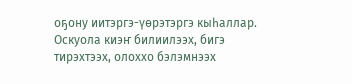оҕону иитэргэ-үөрэтэргэ кыһаллар. Оскуола киэҥ билиилээх, бигэ тирэхтээх, олоххо бэлэмнээх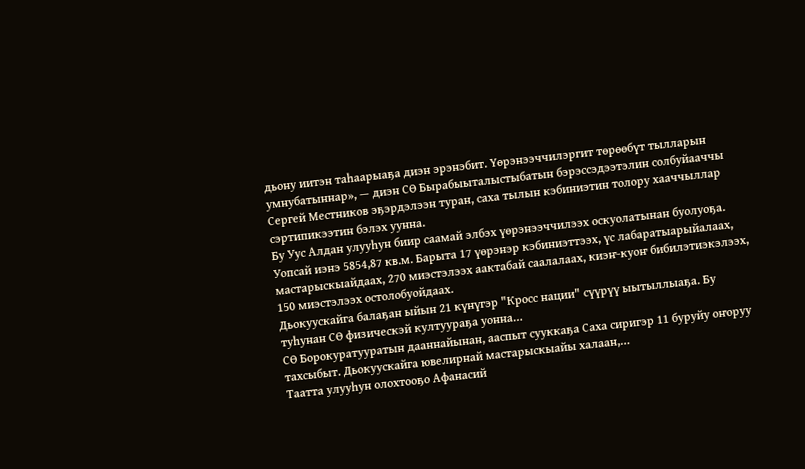дьону иитэн таһаарыаҕа диэн эрэнэбит. Үөрэнээччилэргит төрөөбүт тылларын умнубатыннар», — диэн СӨ Бырабыыталыстыбатын бэрэссэдээтэлин солбуйааччы Сергей Местников эҕэрдэлээн туран, саха тылын кэбиниэтин толору хааччыллар сэртипикээтин бэлэх уунна.
Бу Уус Алдан улууһун биир саамай элбэх үөрэнээччилээх оскуолатынан буолуоҕа. Уопсай иэнэ 5854,87 кв.м. Барыта 17 үөрэнэр кэбиниэттээх, үс лабаратыарыйалаах, мастарыскыайдаах, 270 миэстэлээх аактабай саалалаах, киэҥ-куоҥ бибилэтиэкэлээх, 150 миэстэлээх остолобуойдаах.
Дьокуускайга балаҕан ыйын 21 күнүгэр "Кросс нации" сүүрүү ыытыллыаҕа. Бу туһунан СӨ физическэй култуураҕа уонна…
СӨ Борокуратууратын дааннайынан, ааспыт сууккаҕа Саха сиригэр 11 буруйу оҥоруу тахсыбыт. Дьокуускайга ювелирнай мастарыскыайы халаан,…
Таатта улууһун олохтооҕо Афанасий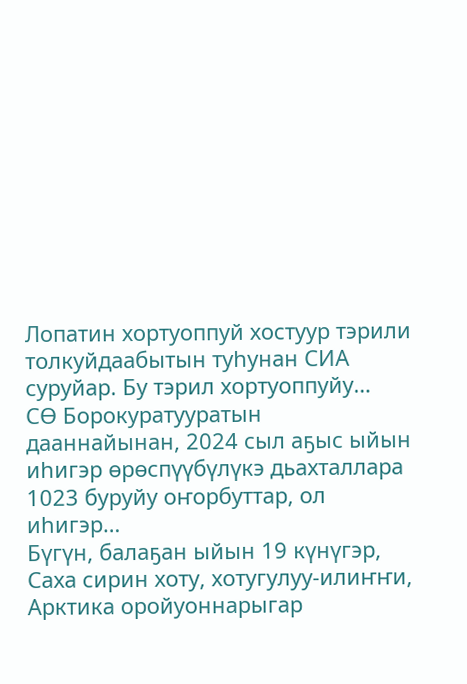Лопатин хортуоппуй хостуур тэрили толкуйдаабытын туһунан СИА суруйар. Бу тэрил хортуоппуйу…
СӨ Борокуратууратын дааннайынан, 2024 сыл аҕыс ыйын иһигэр өрөспүүбүлүкэ дьахталлара 1023 буруйу оҥорбуттар, ол иһигэр…
Бүгүн, балаҕан ыйын 19 күнүгэр, Саха сирин хоту, хотугулуу-илиҥҥи, Арктика оройуоннарыгар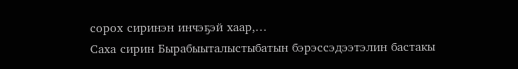сорох сиринэн инчэҕэй хаар,…
Саха сирин Бырабыыталыстыбатын бэрэссэдээтэлин бастакы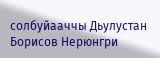солбуйааччы Дьулустан Борисов Нерюнгри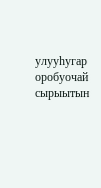улууһугар оробуочай сырыытын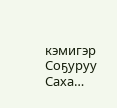кэмигэр Соҕуруу Саха…